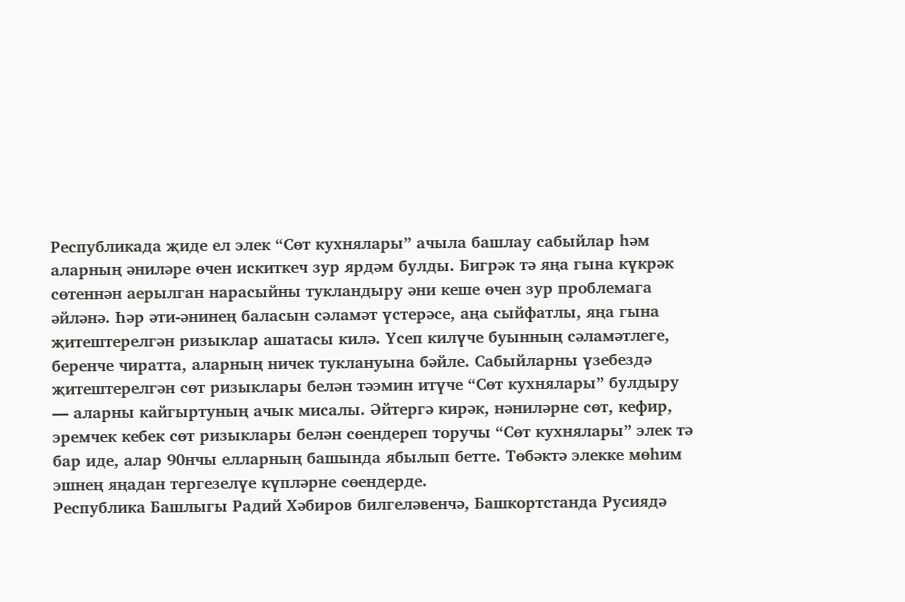Республикада җиде ел элек “Сөт кухнялары” ачыла башлау сабыйлар һәм аларның әниләре өчен искиткеч зур ярдәм булды. Бигрәк тә яңа гына күкрәк сөтеннән аерылган нарасыйны тукландыру әни кеше өчен зур проблемага әйләнә. Һәр әти-әнинең баласын сәламәт үстерәсе, аңа сыйфатлы, яңа гына җитештерелгән ризыклар ашатасы килә. Үсеп килүче буынның сәламәтлеге, беренче чиратта, аларның ничек туклануына бәйле. Сабыйларны үзебездә җитештерелгән сөт ризыклары белән тәэмин итүче “Сөт кухнялары” булдыру — аларны кайгыртуның ачык мисалы. Әйтергә кирәк, нәниләрне сөт, кефир, эремчек кебек сөт ризыклары белән сөендереп торучы “Сөт кухнялары” элек тә бар иде, алар 90нчы елларның башында ябылып бетте. Төбәктә элекке мөһим эшнең яңадан тергезелүе күпләрне сөендерде.
Республика Башлыгы Радий Хәбиров билгеләвенчә, Башкортстанда Русиядә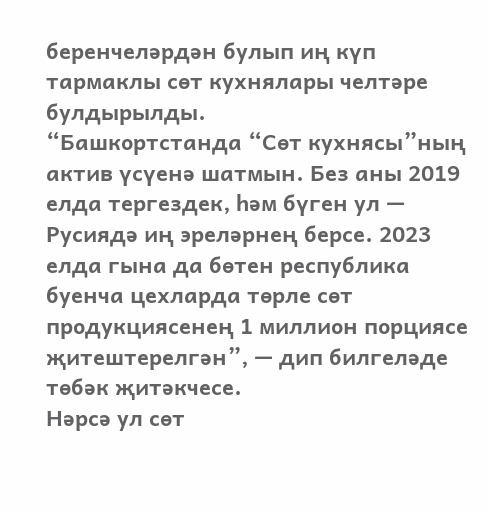беренчеләрдән булып иң күп тармаклы сөт кухнялары челтәре булдырылды.
“Башкортстанда “Сөт кухнясы”ның актив үсүенә шатмын. Без аны 2019 елда тергездек, һәм бүген ул — Русиядә иң эреләрнең берсе. 2023 елда гына да бөтен республика буенча цехларда төрле сөт продукциясенең 1 миллион порциясе җитештерелгән”, — дип билгеләде төбәк җитәкчесе.
Нәрсә ул сөт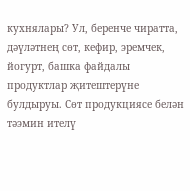кухнялары? Ул, беренче чиратта, дәүләтнең сөт, кефир, эремчек, йогурт, башка файдалы продуктлар җитештерүне булдыруы. Сөт продукциясе белән тәэмин ителү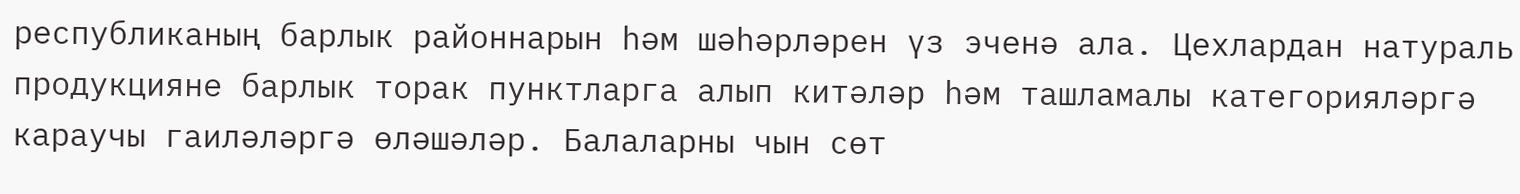республиканың барлык районнарын һәм шәһәрләрен үз эченә ала. Цехлардан натураль продукцияне барлык торак пунктларга алып китәләр һәм ташламалы категорияләргә караучы гаиләләргә өләшәләр. Балаларны чын сөт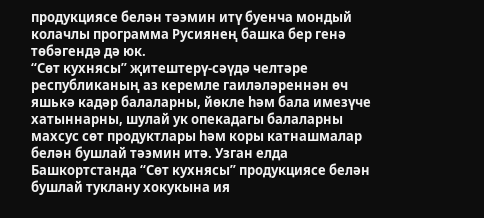продукциясе белән тәэмин итү буенча мондый колачлы программа Русиянең башка бер генә төбәгендә дә юк.
“Сөт кухнясы” җитештерү-сәүдә челтәре республиканың аз керемле гаиләләреннән өч яшькә кадәр балаларны, йөкле һәм бала имезүче хатыннарны, шулай ук опекадагы балаларны махсус сөт продуктлары һәм коры катнашмалар белән бушлай тәэмин итә. Узган елда Башкортстанда “Сөт кухнясы” продукциясе белән бушлай туклану хокукына ия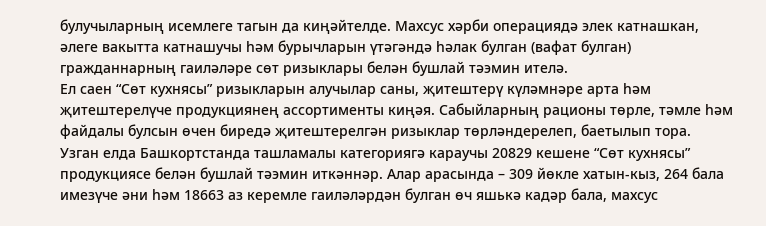булучыларның исемлеге тагын да киңәйтелде. Махсус хәрби операциядә элек катнашкан, әлеге вакытта катнашучы һәм бурычларын үтәгәндә һәлак булган (вафат булган) гражданнарның гаиләләре сөт ризыклары белән бушлай тәэмин ителә.
Ел саен “Сөт кухнясы” ризыкларын алучылар саны, җитештерү күләмнәре арта һәм җитештерелүче продукциянең ассортименты киңәя. Сабыйларның рационы төрле, тәмле һәм файдалы булсын өчен биредә җитештерелгән ризыклар төрләндерелеп, баетылып тора.
Узган елда Башкортстанда ташламалы категориягә караучы 20829 кешене “Сөт кухнясы” продукциясе белән бушлай тәэмин иткәннәр. Алар арасында – 309 йөкле хатын-кыз, 264 бала имезүче әни һәм 18663 аз керемле гаиләләрдән булган өч яшькә кадәр бала, махсус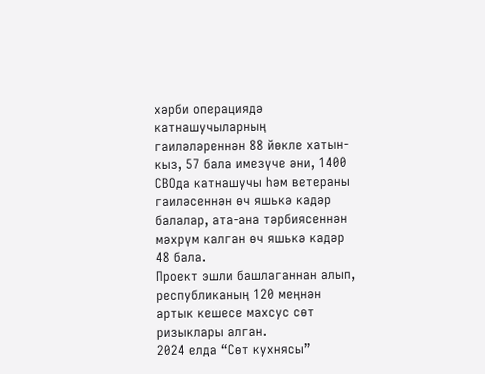хәрби операциядә катнашучыларның гаиләләреннән 88 йөкле хатын-кыз, 57 бала имезүче әни, 1400 СВОда катнашучы һәм ветераны гаиләсеннән өч яшькә кадәр балалар, ата-ана тәрбиясеннән мәхрүм калган өч яшькә кадәр 48 бала.
Проект эшли башлаганнан алып, республиканың 120 меңнән артык кешесе махсус сөт ризыклары алган.
2024 елда “Сөт кухнясы”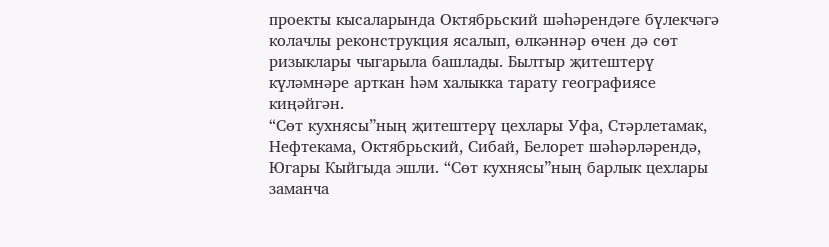проекты кысаларында Октябрьский шәһәрендәге бүлекчәгә колачлы реконструкция ясалып, өлкәннәр өчен дә сөт ризыклары чыгарыла башлады. Былтыр җитештерү күләмнәре арткан һәм халыкка тарату географиясе киңәйгән.
“Сөт кухнясы”ның җитештерү цехлары Уфа, Стәрлетамак, Нефтекама, Октябрьский, Сибай, Белорет шәһәрләрендә, Югары Кыйгыда эшли. “Сөт кухнясы”ның барлык цехлары заманча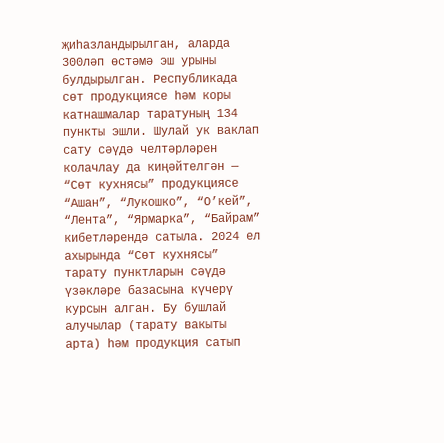җиһазландырылган, аларда 300ләп өстәмә эш урыны булдырылган. Республикада сөт продукциясе һәм коры катнашмалар таратуның 134 пункты эшли. Шулай ук ваклап сату сәүдә челтәрләрен колачлау да киңәйтелгән — “Сөт кухнясы” продукциясе “Ашан”, “Лукошко”, “О’кей”, “Лента”, “Ярмарка”, “Байрам” кибетләрендә сатыла. 2024 ел ахырында “Сөт кухнясы” тарату пунктларын сәүдә үзәкләре базасына күчерү курсын алган. Бу бушлай алучылар (тарату вакыты арта) һәм продукция сатып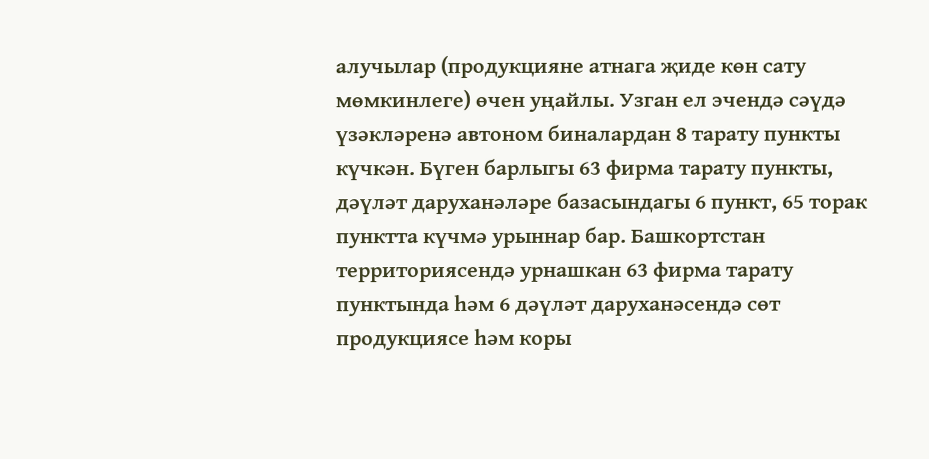алучылар (продукцияне атнага җиде көн сату мөмкинлеге) өчен уңайлы. Узган ел эчендә сәүдә үзәкләренә автоном биналардан 8 тарату пункты күчкән. Бүген барлыгы 63 фирма тарату пункты, дәүләт даруханәләре базасындагы 6 пункт, 65 торак пунктта күчмә урыннар бар. Башкортстан территориясендә урнашкан 63 фирма тарату пунктында һәм 6 дәүләт даруханәсендә сөт продукциясе һәм коры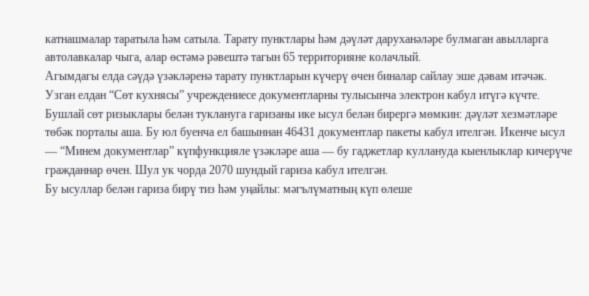катнашмалар таратыла һәм сатыла. Тарату пунктлары һәм дәүләт даруханәләре булмаган авылларга автолавкалар чыга, алар өстәмә рәвештә тагын 65 территорияне колачлый.
Агымдагы елда сәүдә үзәкләренә тарату пунктларын күчерү өчен биналар сайлау эше дәвам итәчәк.
Узган елдан “Сөт кухнясы” учреждениесе документларны тулысынча электрон кабул итүгә күчте. Бушлай сөт ризыклары белән туклануга гаризаны ике ысул белән бирергә мөмкин: дәүләт хезмәтләре төбәк порталы аша. Бу юл буенча ел башыннан 46431 документлар пакеты кабул ителгән. Икенче ысул — “Минем документлар” күпфункцияле үзәкләре аша — бу гаджетлар куллануда кыенлыклар кичерүче гражданнар өчен. Шул ук чорда 2070 шундый гариза кабул ителгән.
Бу ысуллар белән гариза бирү тиз һәм уңайлы: мәгълүматның күп өлеше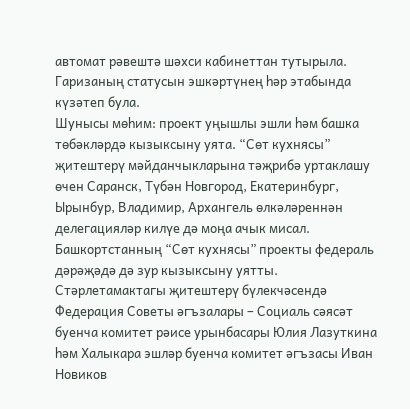автомат рәвештә шәхси кабинеттан тутырыла. Гаризаның статусын эшкәртүнең һәр этабында күзәтеп була.
Шунысы мөһим: проект уңышлы эшли һәм башка төбәкләрдә кызыксыну уята. “Сөт кухнясы” җитештерү мәйданчыкларына тәҗрибә уртаклашу өчен Саранск, Түбән Новгород, Екатеринбург, Ырынбур, Владимир, Архангель өлкәләреннән делегацияләр килүе дә моңа ачык мисал.
Башкортстанның “Сөт кухнясы” проекты федераль дәрәҗәдә дә зур кызыксыну уятты. Стәрлетамактагы җитештерү бүлекчәсендә Федерация Советы әгъзалары – Социаль сәясәт буенча комитет рәисе урынбасары Юлия Лазуткина һәм Халыкара эшләр буенча комитет әгъзасы Иван Новиков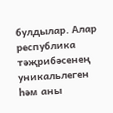булдылар. Алар республика тәҗрибәсенең уникальлеген һәм аны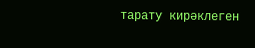тарату кирәклеген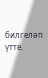билгеләп үтте.